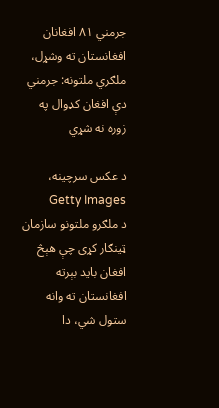جرمني ۸۱ افغانان افغانستان ته وشړل، ملګري ملتونه: جرمني دې افغان کډوال په زوره نه شړي

د عکس سرچینه، Getty Images
د ملګرو ملتونو سازمان ټینګار کړی چې هېڅ افغان باید بېرته افغانستان ته وانه ستول شي، دا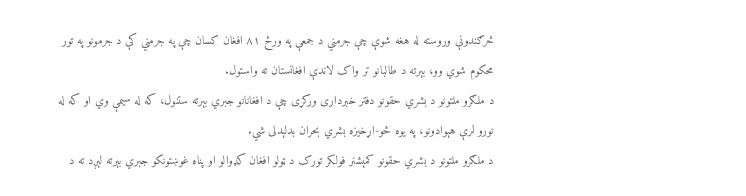څرګندونې وروسته له هغه شوې چې جرمني د جمعې په ورځ ۸۱ افغان کسان چې په جرمني کې د جرمونو په تور محکوم شوي وو، بېرته د طالبانو تر واک لاندې افغانستان ته واستول.
د ملګرو ملتونو د بشري حقونو دفتر خبرداری ورکړی چې د افغانانو جبري بېرته ستنول، که له سیمې وي او که له نورو لرې هېوادونو، په یوه څو-اړخیزه بشري بحران بدلېدلی شي.
د ملګرو ملتونو د بشري حقونو کمېشنر فولکر تورک د ټولو افغان کډوالو او پناه غوښتونکو جبري بېرته لېږد ته د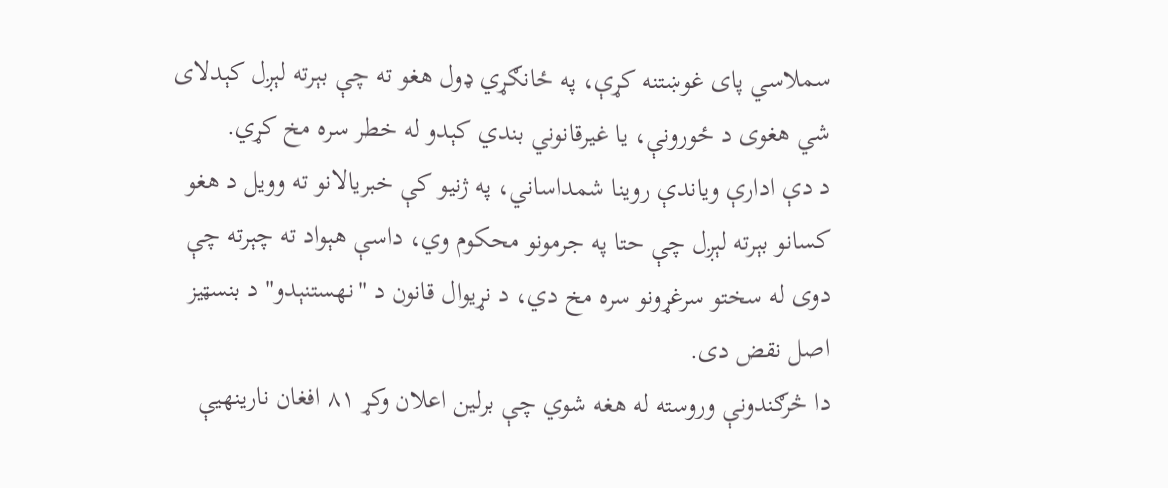سملاسي پای غوښتنه کړې، په ځانګړي ډول هغو ته چې بېرته لېږل کېدلای شي هغوی د ځورونې، یا غیرقانوني بندي کېدو له خطر سره مخ کړي.
د دې ادارې ویاندې روینا شمداساني، په ژنیو کې خبریالانو ته وویل د هغو کسانو بېرته لېږل چې حتا په جرمونو محکوم وي، داسې هېواد ته چېرته چې دوی له سختو سرغړونو سره مخ دي، د نړيوال قانون د "نهستنېدو" د بنسټیز اصل نقض دی.
دا څرګندونې وروسته له هغه شوي چې برلین اعلان وکړ ۸۱ افغان نارینهیې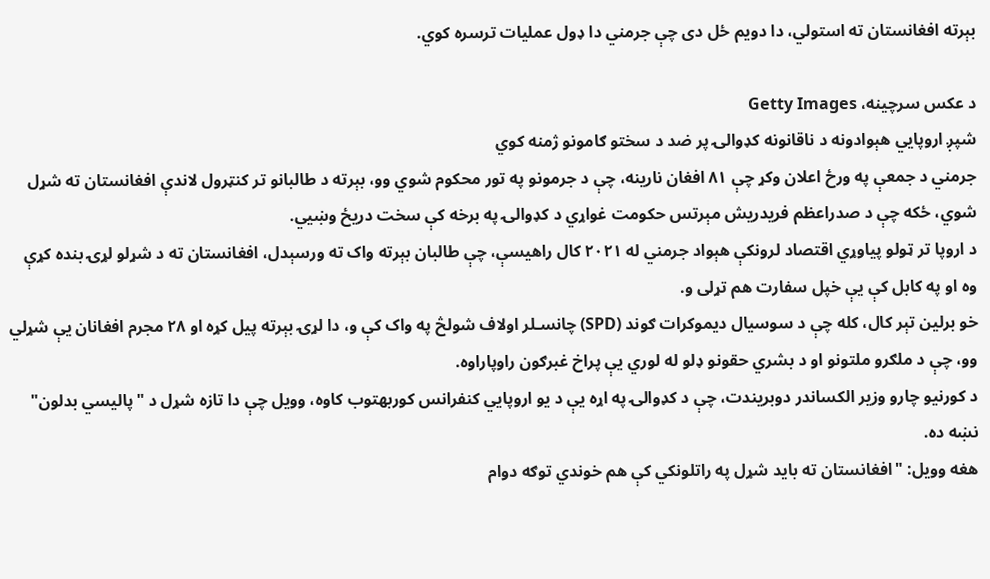بېرته افغانستان ته استولي، دا دویم ځل دی چې جرمني دا ډول عملیات ترسره کوي.

د عکس سرچینه، Getty Images
شپږ اروپايي هېوادونه د ناقانونه کډوالۍ پر ضد د سختو ګامونو ژمنه کوي
جرمني د جمعې په ورځ اعلان وکړ چې ۸۱ افغان نارینه، چې د جرمونو په تور محکوم شوي وو، بېرته د طالبانو تر کنټرول لاندې افغانستان ته شړل شوي، ځکه چې د صدراعظم فریدریش مېرتس حکومت غواړي د کډوالۍ په برخه کې سخت دریځ وښيي.
د اروپا تر ټولو پیاوړي اقتصاد لرونکې هېواد جرمني له ۲۰۲۱ کال راهیسې، چې طالبان بېرته واک ته ورسېدل، افغانستان ته د شړلو لړۍ بنده کړې وه او په کابل کې یې خپل سفارت هم تړلی و.
خو برلین تېر کال، کله چې د سوسیال دیموکرات ګوند (SPD) چانسـلر اولاف شولڅ په واک کې و، دا لړۍ بېرته پیل کړه او ۲۸ مجرم افغانان یې شړلي وو، چې د ملګرو ملتونو او د بشري حقونو ډلو له لوري یې پراخ غبرګون راوپاراوه.
د کورنیو چارو وزیر الکساندر دوبریندت، چې د کډوالۍ په اړه یې د یو اروپایي کنفرانس کوربهتوب کاوه، وویل چې دا تازه شړل د "پالیسي بدلون" نښه ده.
هغه وویل: "افغانستان ته باید شړل په راتلونکي کې هم خوندي توګه دوام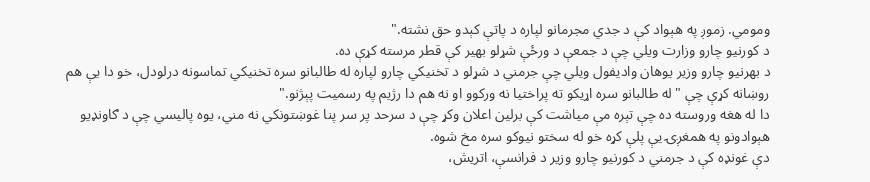ومومي. زموږ په هېواد کې د جدي مجرمانو لپاره د پاتې کېدو حق نشته."
د کورنیو چارو وزارت ویلي چې د جمعې د ورځې شړلو بهیر کې قطر مرسته کړې ده.
د بهرنیو چارو وزیر یوهان وادیفول ویلي چې جرمني د شړلو د تخنیکي چارو لپاره له طالبانو سره تخنیکي تماسونه درلودل، خو دا یې هم روښانه کړې چې "له طالبانو سره اړیکو ته پراختیا نه ورکوو او نه هم دا رژیم په رسمیت پېژنو."
دا له هغه وروسته ده چې تېره مې میاشت کې برلین اعلان وکړ چې د سرحد پر سر پنا غوښتونکي نه مني، یوه پالیسي چې د ګاونډیو هېوادونو په همغږۍ یې پلې کړه خو له سختو نیوکو سره مخ شوه.
دې غونډه کې د جرمني د کورنیو چارو وزیر د فرانسې، اتریش،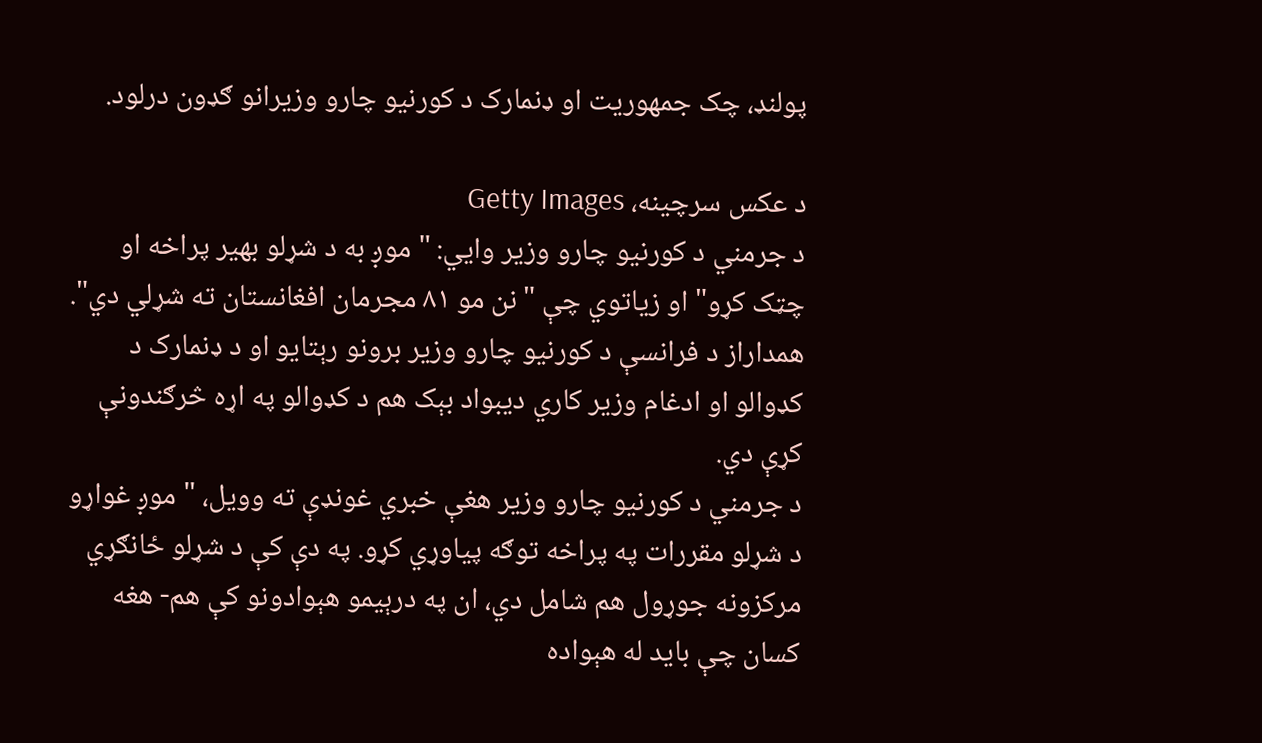پولنډ، چک جمهوریت او ډنمارک د کورنیو چارو وزیرانو ګډون درلود.

د عکس سرچینه، Getty Images
د جرمني د کورنیو چارو وزیر وايي: "موږ به د شړلو بهیر پراخه او چټک کړو" او زیاتوي چې "نن مو ۸۱ مجرمان افغانستان ته شړلي دي". همداراز د فرانسې د کورنیو چارو وزیر برونو رېتایو او د ډنمارک د کډوالو او ادغام وزیر کاري دیبواد بېک هم د کډوالو په اړه څرګندونې کړې دي.
د جرمني د کورنیو چارو وزیر هغې خبري غونډې ته وویل، "موږ غواړو د شړلو مقررات په پراخه توګه پیاوړي کړو. په دې کې د شړلو ځانګړي مرکزونه جوړول هم شامل دي، ان په درېیمو هېوادونو کې هم- هغه کسان چې باید له هېواده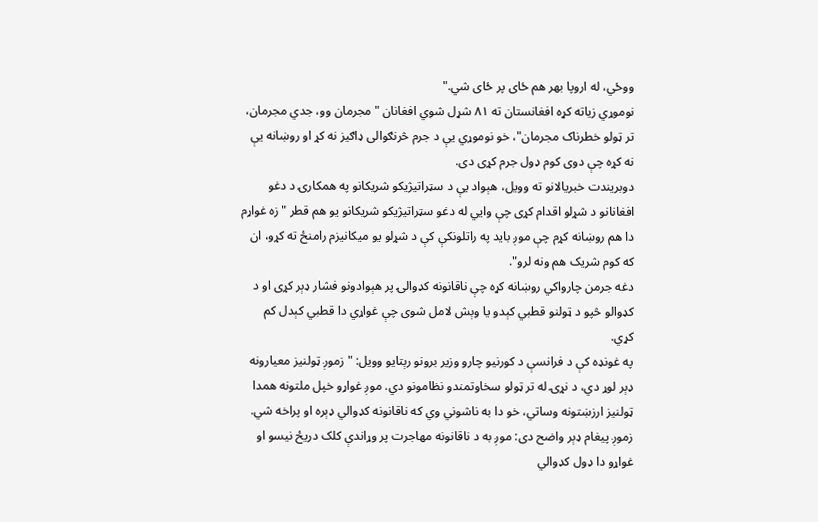ووځي، له اروپا بهر هم ځای پر ځای شي."
نوموړي زیاته کړه افغانستان ته ۸۱ شړل شوي افغانان "مجرمان وو، جدي مجرمان، تر ټولو خطرناک مجرمان"، خو نوموړي یې د جرم څرنګوالی ډاګیز نه کړ او روښانه یې نه کړه چې دوی کوم ډول جرم کړی دی.
دوبریندت خبریالانو ته وویل، هېواد یې د سټراتیژیکو شریکانو په همکارۍ د دغو افغانانو د شړلو اقدام کړی چې وايي له دغو سټراتیژیکو شریکانو یو هم قطر "زه غواړم دا هم روښانه کړم چې موږ باید په راتلونکې کې د شړلو یو میکانیزم رامنځ ته کړو، ان که کوم شریک هم ونه لرو".
دغه جرمن چارواکي روښانه کړه چې ناقانونه کډوالۍ پر هېوادونو فشار ډېر کړی او د کډوالو څپو د ټولنو قطبي کېدو یا وېش لامل شوی چې غواړي دا قطبي کېدل کم کړي.
په غونډه کې د فرانسې د کورنیو چارو وزیر برونو رېتایو وویل: "زموږ ټولنیز معیارونه ډېر لوړ دي، د نړۍ له تر ټولو سخاوتمندو نظامونو دي. موږ غواړو خپل ملتونه همدا ټولنیز ارزښتونه وساتي، خو دا به ناشوني وي که ناقانونه کډوالي ډېره او پراخه شي. زموږ پیغام ډېر واضح دی: موږ به د ناقانونه مهاجرت پر وړاندې کلک دریځ نیسو او غواړو دا ډول کډوالي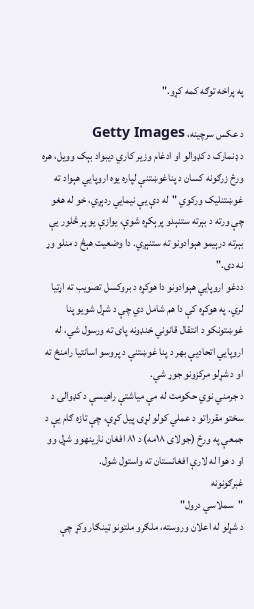په پراخه توګه کمه کړو."

د عکس سرچینه، Getty Images
د ډنمارک د کډوالو او ادغام وزیر کاري دیبواد بېک وویل، هره ورځ زرګونه کسان د پناغوښتنې لپاره یوه اروپايي هېواد ته غوښتنلیک ورکوي "له دې یې نیمايي ردېږي، خو له هغو چې ورته د بېرته ستنېدو پرېکړه شوې، یوازې یو پر څلور یې بېرته درېیمو هېوادونو ته ستنېږي. دا وضعیت هېڅ د منلو وړ نه دی."
ددغو اروپايي هېوادونو دا هوکړه د بروکسل تصویب ته اړتیا لري. په هوکړه کې دا هم شامل دي چې د شړل شویو پنا غوښتونکو د انتقال قانوني خنډونه پای ته ورسول شي، له اروپایي اتحادیې بهر د پنا غوښتنې د پروسو اسانتیا رامنځ ته او د شړلو مرکزونو جوړ شي.
د جرمني نوي حکومت له مې میاشتې راهیسې د کډوالۍ د سختو مقرراتو د عملي کولو لړۍ پیل کړې، چې تازه ګام یې د جمعې په ورځ (جولای ۱۸مه) د ۸۱ افغان نارینهوو شړل وو او د هوا له لارې افغانستان ته واستول شول.
غبرګونونه
"سملاسي درول"
د شړلو له اعلان وروسته، ملګرو ملتونو ټینګار وکړ چې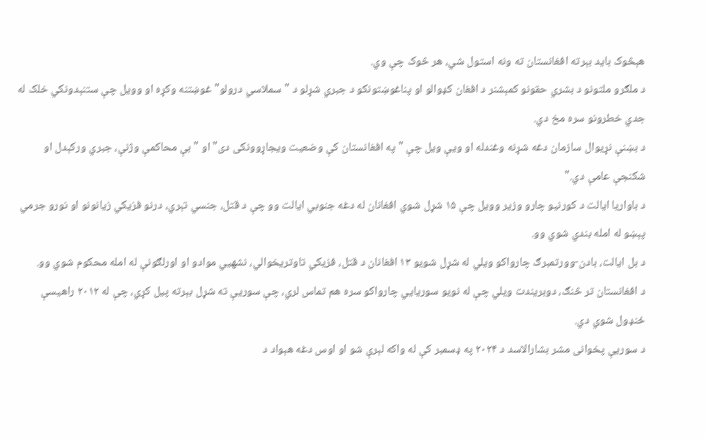هېڅوک باید بېرته افغانستان ته ونه استول شي، هر څوک چې وي.
د ملګرو ملتونو د بشري حقونو کمېشنر د افغان کډوالو او پناغوښتونکو د جبري شړلو د "سملاسي درولو" غوښتنه وکړه او وویل چې ستنېدونکي خلک له جدي خطرونو سره مخ دي.
د بښنې نړیوال سازمان دغه شړنه وغندله او ویې ویل چې "په افغانستان کې وضعیت ویجاړوونکی دی" او "بې محاکمې وژنې، جبري ورکېدل او شکنجې عامې دي."
د باواریا ایالت د کورنیو چارو وزیر وویل چې ۱۵ شړل شوي افغانان له دغه جنوبي ایالت وو چې د قتل، جنسي تېري، درنو فزیکي زیانونو او نورو جرمي پېښو له امله بندي شوي وو.
د بل ایالت، بادن-وورتمبرګ چارواکو ویلي له شړل شویو ۱۳ افغانان د قتل، فزیکي تاوتریخوالي، نشهيي موادو او اورلګونې له امله محکوم شوي وو.
د افغانستان تر څنګ، دوبریندت ویلي چې له نویو سوريایي چارواکو سره هم تماس لري، چې سوریې ته شړل بېرته پیل کړي، چې له ۲۰۱۲ راهیسې ځنډول شوي دي.
د سوریې پخوانی مشر بشارالاسد د ۲۰۲۴ په ډسمبر کې له واکه لېرې شو او اوس دغه هېواد د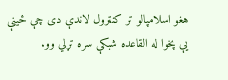هغو اسلامپالو تر کنټرول لاندې دی چې ځینې یې پخوا له القاعده شبکې سره تړلي وو.